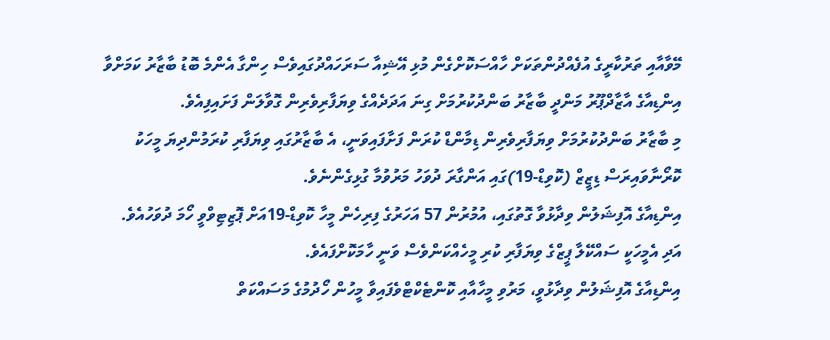މޭވާއާއި ތަރުކާރީގެ އުފެއްދުންތަކަށް ހާއްސަކޮށްގެން މުޅި އޭޝިއާ ސަރަހައްދުގައިވެސް ހިންގާ އެންމެ ބޮޑު ބާޒާރު ކަމަށްވާ އިންޑިއާގެ އާޒާދްޕޫރު މަންދީ ބާޒާރު ބަންދުކުރުމަށް ގިނަ އަދަދެއްގެ ވިޔަފާރިވެރިން ގޮވާލަން ފަށައިފިއެވެ.
މި ބާޒާރު ބަންދުކުރުމަށް ވިޔަފާރިވެރިން ޑިމާންޑް ކުރަން ފަށާފައިވަނީ، އެ ބާޒާރުގައި ވިޔަފާރި ކުރަމުންދިޔަ މީހަކު ކޮރޯނާވައިރަސް ޑިޒީޒް (ކޮވިޑް-19)ގައި އަންގާރަ ދުވަހު މަރުވުމާ ގުޅިގެންނެވެ.
އިންޑިއާގެ އޮފިޝަލުން ވިދާޅުވާ ގޮތުގައި، އުމުރުން 57 އަހަރުގެ ފިރިހެން މީހާ ކޮވިޑް-19އަށް ޕޮޒިޓިވްވީ ހޯމަ ދުވަހުއެވެ. އަދި އެމީހަކީ ސައްކޭލާ ޕީޒްގެ ވިޔަފާރި ކުރި މީހެއްކަންވެސް ވަނީ ހާމަކޮށްފައެވެ.
އިންޑިއާގެ އޮފިޝަލުން ވިދާޅުވީ، މަރުވި މީހާއާއި ކޮންޓެކްޓްވެފައިވާ މީހުން ހޯދުމުގެ މަސައްކަތް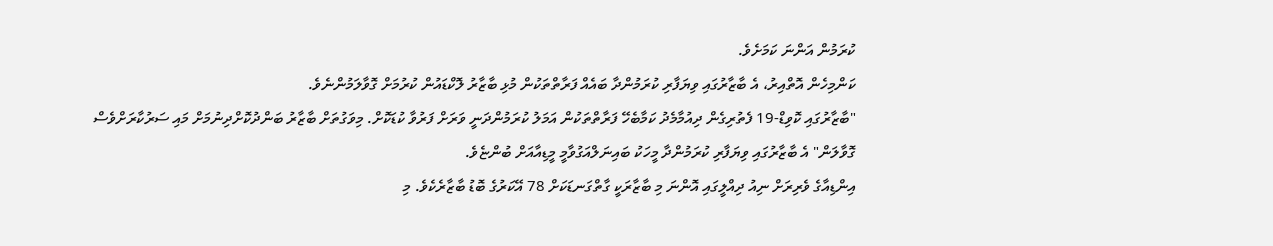ކުރަމުން އަންނަ ކަމަށެވެ.
ކަންމިހެން އޮތްއިރު، އެ ބާޒާރުގައި ވިޔަފާރި ކުރަމުންދާ ބައެއް ފަރާތްތަކުން މުޅި ބާޒާރު ލޮކްޑައުން ކުރުމަށް ގޮވާލަމުންނެވެ.
"ބާޒާރުގައި ކޮވިޑް-19 ފެތުރިގެން ދިއުމާމެދު ކަމާބެހޭ ފަރާތްތަކުން އަމަލު ކުރަމުންދަނީ ވަރަށް ފަރުވާ ކުޑަކޮށް. މިވަގުތަށް ބާޒާރު ބަންދުކޮށްދިނުމަށް މައި ސަރުކާރަށްވެސް ގޮވާލަން" އެ ބާޒާރުގައި ވިޔަފާރި ކުރަމުންދާ މީހަކު ބައިނަލްއަގުވާމީ މީޑިއާއަށް ބުންޏެވެ.
އިންޑިއާގެ ވެރިރަށް ނިއު ދިއްލީގައި އޮންނަ މި ބާޒާރަކީ ގާތްގަނޑަކަށް 78 އޭކަރުގެ ބޮޑު ބާޒާރެކެވެ. މި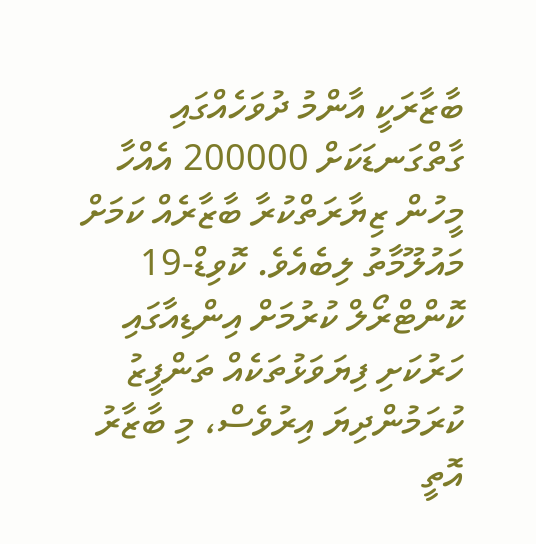ބާޒާރަކީ އާންމު ދުވަހެއްގައި ގާތްގަނޑަކަށް 200000 އެއްހާ މީހުން ޒިޔާރަތްކުރާ ބާޒާރެއް ކަމަށް މައުލޫމާތު ލިބެއެވެ. ކޮވިޑް-19 ކޮންޓްރޯލް ކުރުމަށް އިންޑިއާގައި ހަރުކަށި ފިޔަވަޅުތަކެއް ތަންފީޒު ކުރަމުންދިޔަ އިރުވެސް، މި ބާޒާރު އޮތީ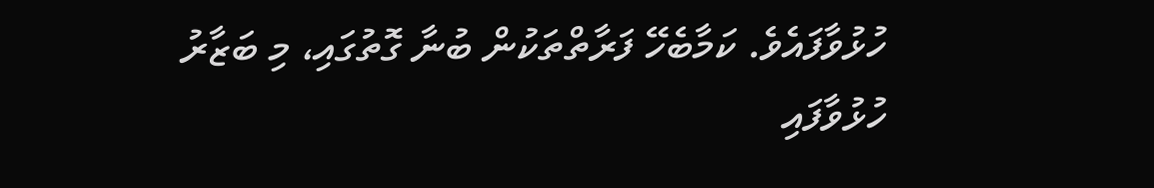ހުޅުވާފައެވެ. ކަމާބެހޭ ފަރާތްތަކުން ބުނާ ގޮތުގައި، މި ބަޒާރު ހުޅުވާފައި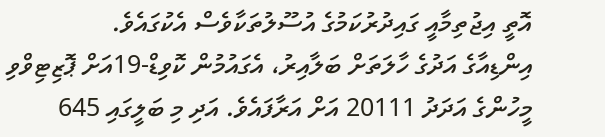އޮތީ އިޖުތިމާއީ ގައިދުރުކަމުގެ އުސޫލުތަކާވެސް އެކުގައެވެ.
އިންޑިއާގެ އަދުގެ ހާލަތަށް ބަލާއިރު، އެގައުމުން ކޮވިޑް-19އަށް ޕޮޒިޓިވްވި މީހުންގެ އަދަދު 20111 އަށް އަރާފައެވެ. އަދި މި ބަލީގައި 645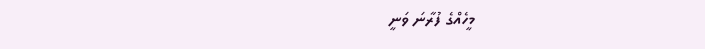މީހެއްގެ ފުރާނަ ވަނީ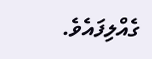ގެއްލިފައެވެ.